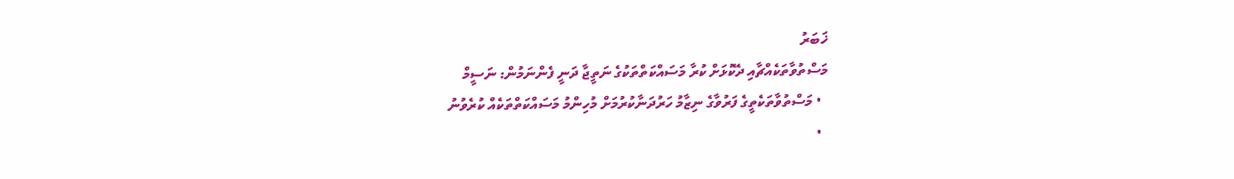ޚަބަރު
މަސްތުވާތަކެއްޗާއި ދެކޮޅަށް ކުރާ މަސައްކަތްތަކުގެ ނަތީޖާ ދަނީ ފެންނަމުން: ނަސީމް
  • މަސްތުވާތަކެތީގެ ފަރުވާގެ ނިޒާމު ހަރުދަނާކުރުމަށް މުހިންމު މަސައްކަތްތަކެއް ކުރެވުނު
  •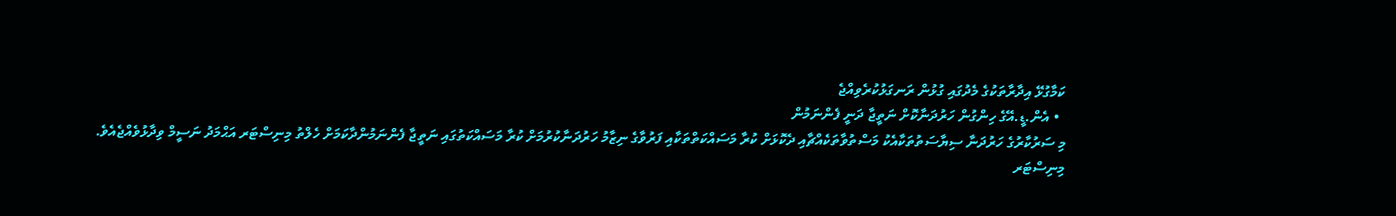ކަމާގުޅޭ އިދާރާތަކުގެ މެދުގައި ގުޅުން ރަނގަޅުކުރެވިއްޖެ
  • އެން.ޑީ.އޭގެ ހިންގުން ހަރުދަނާކޮށް ނަތީޖާ ދަނީ ފެންނަމުން
މި ސަރުކާރުގެ ހަރުދަނާ ސިޔާސަތުތަކާއެކު މަސްތުވާތަކެއްޗާއި ދެކޮޅަށް ކުރާ މަސައްކަތްތަކާއި ފަރުވާގެ ނިޒާމު ހަރުދަނާކުރުމަށް ކުރާ މަސައްކަތުގައި ނަތީޖާ ފެންނަމުންދާކަމަށް ހެލްތު މިނިސްޓަރ އަޙްމަދު ނަސީމް ވިދާޅުވެއްޖެއެވެ.
މިނިސްޓަރ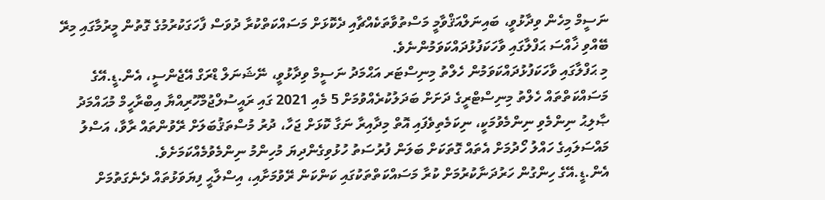ނަސީމް މިހެން ވިދާޅުވީ، ބައިނަލްއަޤްވާމީ މަސްތުވާތަކެއްޗާއި ދެކޮޅަށް މަސައްކަތްކުރާ ދުވަސް ފާހަގަކުރުމުގެ ގޮތުން މީރުމާގައި މިރޭ ބޭއްވި ޚާއްސަ ޙަފްލާގައި ވާހަކަފުޅުދައްކަވަމުންނެވެ.
މި ޙަފްލާގައި ވާހަކަފުޅުދައްކަވަމުން ހެލްތު މިނިސްޓަރ އަޙްމަދު ނަސީމް ވިދާޅުވީ، ނޭޝަނަލް ޑްރަގް އޭޖެންސީ، އެން.ޑީ.އޭގެ މަސައްކަތްތައް ހެލްތު މިނިސްޓްރީގެ ދަށަށް ބަދަލުކުރެއްވުމަށް 5 މެއި 2021 ގައި ރައީސުލްޖުމްހޫރިއްޔާ އިބްރާހީމް މުޙައްމަދު ޞާލިޙު ނިންމެވި ނިންމެވުމަކީ، ނިކަމެތިވެފައި އޮތް މިދާއިރާ ނަގާ ކޮޅަށް ޖަހާ، ދުރު މުސްތަޤުބަލަށް ރޭވުންތައް ރާވާ، އަސްލު މައްސަލައިގެ ހައްލު ހޯދުމަށް އެތައް ގޮތަކަށް ބަލަން ފުރުސަތު ހުޅުވިގެންދިޔަ މުހިންމު ނިންމެވުމެއްކަމަށެވެ.
އެން.ޑީ.އޭގެ ހިންގުން ހަރުދަނާކުރުމަށް ކުރާ މަސައްކަތްތަކުގައި ކަންކަން ރޭވުމަށާއި، އިސްލާޙީ ފިޔަވަޅުތައް ދެނެގަތުމަށް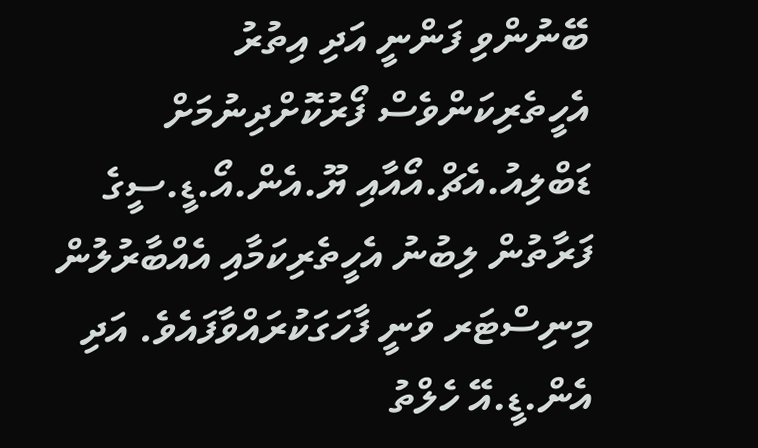ބޭނުންވި ފަންނީ އަދި އިތުރު އެހީތެރިކަންވެސް ފޯރުކޮށްދިނުމަށް ޑަބްލިއު.އެޗް.އޯއާއި ޔޫ.އެން.އޯ.ޑީ.ސީގެ ފަރާތުން ލިބުނު އެހީތެރިކަމާއި އެއްބާރުލުން މިނިސްޓަރ ވަނީ ފާހަގަކުރައްވާފައެވެ. އަދި އެން.ޑީ.އޭ ހެލްތު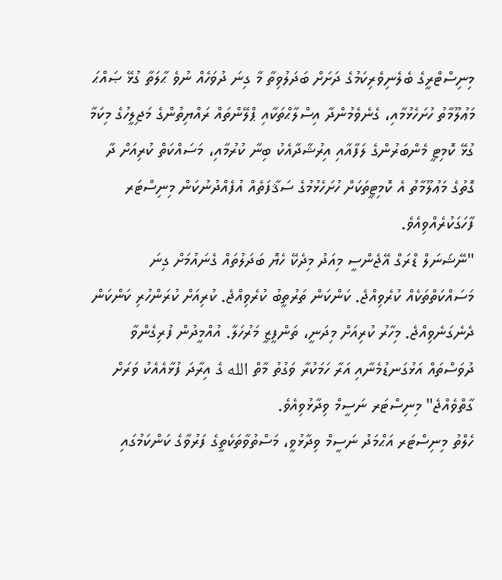މިނިސްޓްރީގެ ބެލެނިވެރިކަމުގެ ދަށަށް ބަދަލުވިތާ މާ ގިނަ ދުވަހެއް ނުވެ ޙާލަތާ ގުޅޭ ޞައްޙަ މަޢުލޫމާތު ހުށަހެޅުމާއި، ގެނެވެމުންދާ އިސްލާޙްތަކާއި ޕްލޭންތައް ރައްޔިތުންގެ މަޖިލީހުގެ މިކަމާ ގުޅޭ ކޮމިޓީ މެންބަރުންގެ ލަފާއާއި އިރުޝާދާއެކު ބިނާ ކުރުމާއި، މަސައްކަތް ކުރިއަށް ދާ ގޮތުގެ މަޢުލޫމާތު އެ ކޮމިޓީތަކަށް ހުށަހެޅުމުގެ ސަޤާފަތެއް އުފެއްދުނުކަން މިނިސްޓަރ ފާހަގަކުރެއްވިއެވެ.
"ނޭޝަނަލް ޑްރަގް އޭޖެންސީ މިއަދު މިދެކޭ ހެޔޮ ބަދަލުތައް ގެނައުމަށް ގިނަ މަސައްކަތްތަކެއް ކުރެވިއްޖެ. ކަންކަން ތަރުތީބު ކުރެވިއްޖެ. ކުރިއަށް ކުރަންހުރި ކަންކަން ދެނެގަނެވިއްޖެ. މިހާރު ކުރިއަށް މިދަނީ، ތަންފީޒީ މަރުހަލާ. އުއްމީދުން ފުރިގެންވާ ދުވަސްތައް އަޅުގަނޑުމެނާއި އަރާ ހަމަކުރާ ވަގުތު މާތް الله ގެ އިރާދަ ފުޅާއެއެކު ވަރަށް ގާތްވެއްޖެ" މިނިސްޓަރ ނަސީމް ވިދާޅުވިއެވެ.
ހެލްތު މިނިސްޓަރ އަޙްމަދު ނަސީމް ވިދާޅުވީ، މަސްތުވާތަކެތީގެ ފަރުވާގެ ކަންކަމުގައި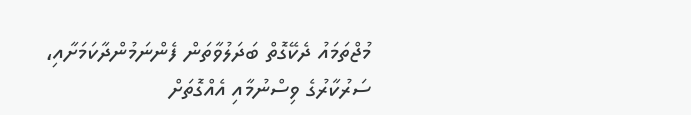މުޖްތަމައު ދެކޭގޮތް ބަދަލުވާތަން ފެންނަމުންދާކަމަށާއި، ސަރުކާރުގެ ވިސްނުމާއި އެއްގޮތަށް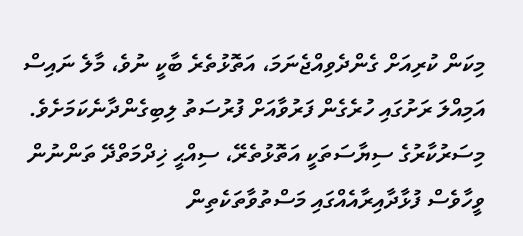މިކަން ކުރިއަށް ގެންދެވިއްޖެނަމަ، އަތޮޅުތެރެ ބާކީ ނުވެ، މާލެ ނައިސް އަމިއްލަ ރަށުގައި ހުރެގެން ފަރުވާއަށް ފުރުސަތު ލިބިގެންދާނެކަމަށެވެ.
މިސަރުކާރުގެ ސިޔާސަތަކީ އަތޮޅުތެރޭ، ސިއްޙީ ޚިދްމަތްދޭ ތަންނުން ވީހާވެސް ފުޅާދާއިރާއެއްގައި މަސްތުވާތަކެތިން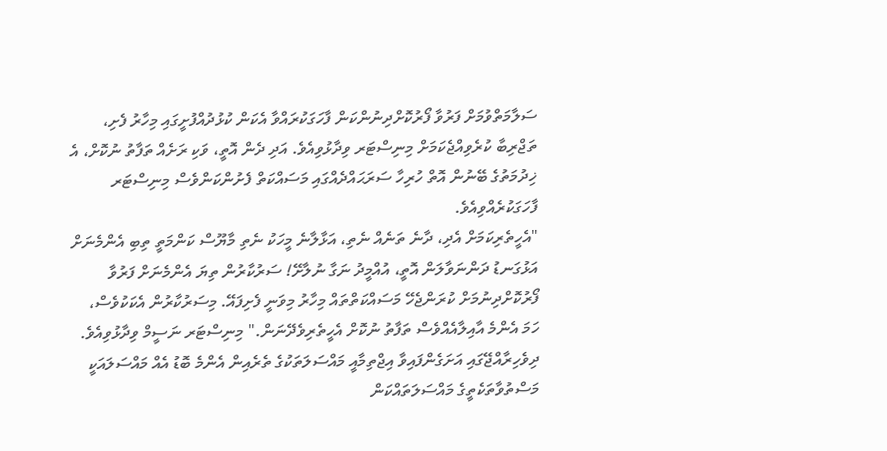ސަލާމަތްވުމަށް ފަރުވާ ފޯރުކޮށްދިނުންކަން ފާހަގަކުރައްވާ އެކަން ކުޅުދުއްފުށީގައި މިހާރު ފެށި، ތަޖްރިބާ ކުރެވިއްޖެކަމަށް މިނިސްޓަރ ވިދާޅުވިއެވެ. އަދި ދެން އޮތީ، ވަކި ރަށެއް ތަފާތު ނުކޮށް، އެ ޚިދުމަތުގެ ބޭނުން އޮތް ހުރިހާ ސަރަޙައްދެއްގައި މަސައްކަތް ފެށުންކަންވެސް މިނިސްޓަރ ފާހަގަކުރެއްވިއެވެ.
"އެހީތެރިކަމަށް އެދި، ދާނެ ތަނެއް ނެތި، އަޅާލާނެ މީހަކު ނެތި މާޔޫސް ކަންމަތީ ތިބި އެންމެނަށް އަޅުގަނޑު ދަންނަވާލަން އޮތީ، އުއްމީދު ނަގާ ނުލާށޭ! ސަރުކާރުން ތިޔަ އެންމެނަށް ފަރުވާ ފޯރުކޮށްދިނުމަށް ކުރަންޖެހޭ މަސައްކަތްތައް މިހާރު މިވަނީ ފެށިފައޭ. މިސަރުކާރުން އެކަކުވެސް، ހަމަ އެންމެ އާއިލާއެއްވެސް ތަފާތު ނުކޮށް އެހީތެރިވެދޭނަން." މިނިސްޓަރ ނަސީމް ވިދާޅުވިއެވެ.
ދިވެހިރާއްޖޭގައި އަށަގެންފައިވާ އިޖްތިމާއީ މައްސަލަތަކުގެ ތެރެއިން އެންމެ ބޮޑު އެއް މައްސަލައަކީ މަސްތުވާތަކެތީގެ މައްސަލަތައްކަން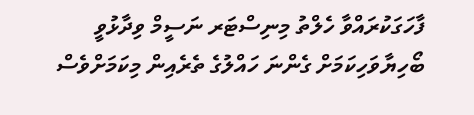ފާހަގަކުރައްވާ ހެލްތު މިނިސްޓަރ ނަސީމް ވިދާޅުވީ ބޯހިޔާވަހިކަމަށް ގެންނަ ހައްލުގެ ތެރެއިން މިކަމަށްވެސް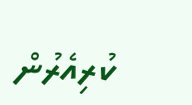ކުރިއެރުން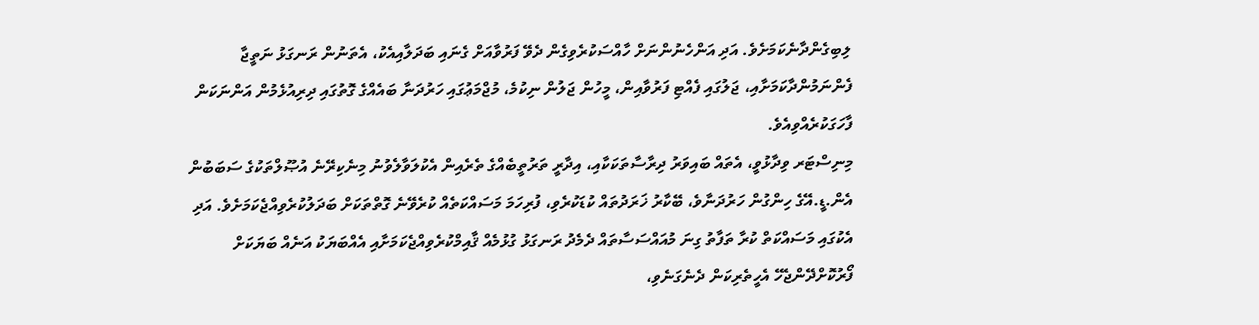ލިބިގެންދާނެކަމަށެވެ. އަދި އަންހެނުންނަށް ހާއްސަކުރެވިގެން ދެވޭ ފަރުވާއަށް ގެނައި ބަދަލާއިއެކު، އެތަނުން ރަނގަޅު ނަތީޖާ ފެންނަމުންދާކަމަށާއި، ޖަލުގައި ފެއްޓި ފަރުވާއިން، މީހުން ޖަލުން ނިކުމެ، މުޖްމަޢުގައި ހަރުދަނާ ބައެއްގެ ގޮތުގައި ދިރިއުޅެމުން އަންނަކަން ފާހަގަކުރެއްވިއެވެ.
މިނިސްޓަރ ވިދާޅުވީ، އެތައް ބައިވަރު ދިރާސާތަކަކާއި، އިދާރީ ތަރުތީބެއްގެ ތެރެއިން އެކުލަވާލެވުނު މިނެކިރޭނެ އުޞޫލްތަކުގެ ސަބަބުން އެން.ޑީ.އޭގެ ހިންގުން ހަރުދަނާވެ، ބޭކާރު ޚަރަދުތައް ކުޑަކުރެވި، ފުރިހަމަ މަސައްކަތެއް ކުރެވޭނެ ގޮތްތަކަށް ބަދަލުކުރެވިއްޖެކަމަށެވެ. އަދި އެކުގައި މަސައްކަތް ކުރާ ތަފާތު ގިނަ މުއައްސަސާތައް ދެމެދު ރަނގަޅު ގުޅުމެއް ޤާއިމްކުރެވިއްޖެކަމަށާއި އެއްބަޔަކު އަނެއް ބަޔަކަށް ފޯރުކޮށްދޭންޖެހޭ އެހީތެރިކަން ދެނެގަނެވި،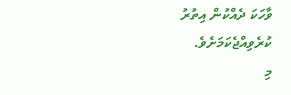ވާހަކަ ދެއްކުން އިތުރު ކުރެވިއްޖެކަމަށެވެ.
މި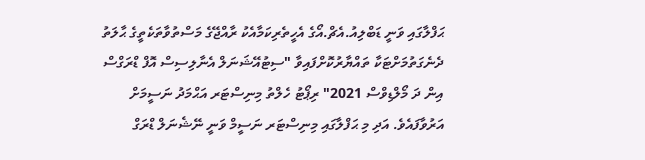ޙަފްލާގައި ވަނީ ޑަބްލިއު.އެޗް.އޯގެ އެހީތެރިކަމާއެކު ރާއްޖޭގެ މަސްތުވާތަކެތީގެ ޙާލަތު ދެނެގަތުމަށްޓަކާ ތައްޔާރުކޮށްފައިވާ "ސިޓުއޭޝަނަލް އެނާލިސިސް އޮފް ޑްރަގްސް އިން ދަ މޯލްޑިވްސް 2021" ރިޕޯޓު ހެލްތު މިނިސްޓަރ އަޙްމަދު ނަސީމަށް އަރުވާފައެވެ. އަދި މި ޙަފްލާގައި މިނިސްޓަރ ނަސީމް ވަނީ ނޭޝެނަލް ޑްރަގް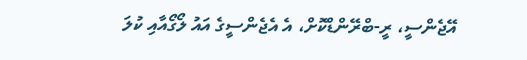އޭޖެންސީ، ރީ-ބްރޭންޑްކޮށް، އެ އެޖެންސީގެ އައު ލޯގޯއާއި ކުލަ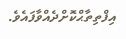އިފްތިތާޙްކޮށްދެއްވާފައެވެ.